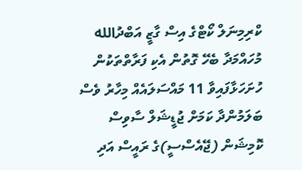ކްރިމިނަލް ކޯޓްގެ އިސް ގާޒީ އަބްދުالله މުހައްމަދާ ބެހޭ ގޮތުން އެކި ފަރާތްތަކުން ހުށަހަޅާފައިވާ 11 މައްސަލައެއް މިހާރު ވެސް ބަލަމުންދާ ކަމަށް ޖުޑީޝަލް ސާވިސް ކޮމިޝަން (ޖޭއެސްސީ)ގެ ރައީސް އަދި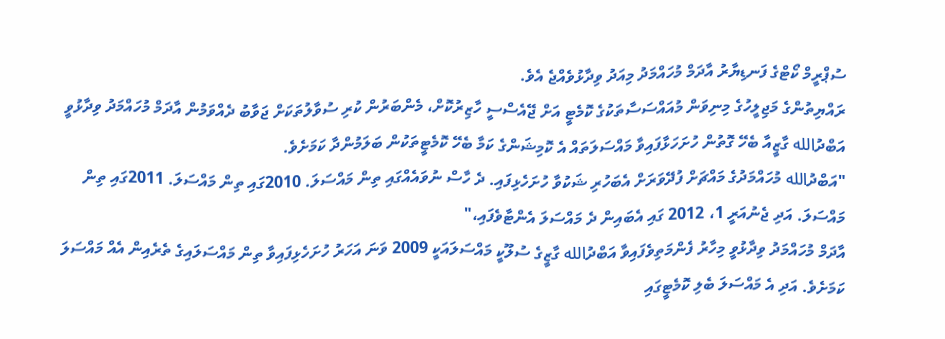ސުޕްރީމް ކޯޓްގެ ފަނޑިޔާރު އާދަމް މުހައްމަދު މިއަދު ވިދާޅުވެއްޖެ އެވެ.
ރައްޔިތުންގެ މަޖިލީހުގެ މިނިވަން މުއައްސަސާތަކުގެ ކޮމެޓީ އަށް ޖޭއެސްސީ ހާޒިރުކޮށް، މެންބަރުން ކުރި ސުވާލުތަކަށް ޖަވާބު ދެއްވަމުން އާދަމް މުހައްމަދު ވިދާޅުވީ އަބްދުالله ގާޒީއާ ބެހޭ ގޮތުން ހުށަހަޅާފައިވާ މައްސަލަތައް އެ ކޮމިޝަންގެ ކަމާ ބެހޭ ކޮމެޓީތަކުން ބަލަމުންދާ ކަމަށެވެ.
"އަބްދުالله މުހައްމަދުގެ މައްޗަށް ފުދޭވަރަށް އެބަހުރި ޝަކުވާ ހުށަހެޅިފައި. ދެ ހާސް ނުވައެއްގައި ތިން މައްސަލަ. 2010ގައި ތިން މައްސަލަ. 2011ގައި ތިން މައްސަލަ. އަދި ޖެނުއަރީ 1، 2012 ގައި އެބައިން ދެ މައްސަލަ އެންޓާވެފައި،"
އާދަމް މުހައްމަދު ވިދާޅުވީ މިހާރު ފެންމަތިވެފައިވާ އަބްދުالله ގާޒީގެ ސުލޫކީ މައްސަލައަކީ 2009 ވަނަ އަހަރު ހުށަހެޅިފައިވާ ތިން މައްސަލައިގެ ތެރެއިން އެއް މައްސަލަ ކަމަށެވެ. އަދި އެ މައްސަލަ ބެލި ކޮމެޓީގައި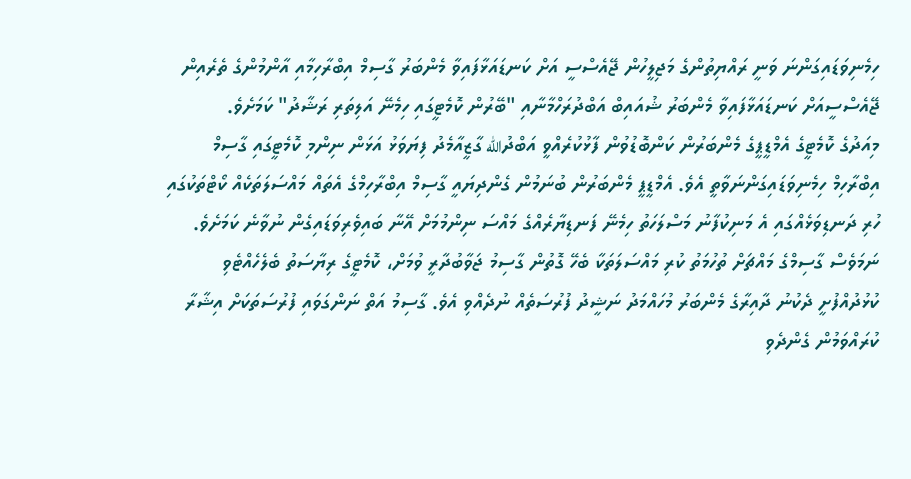ހިމެނިވަޑައިގަންނަ ވަނީ ރައްޔިތުންގެ މަޖިލީހުން ޖޭއެސްސީ އަށް ކަނޑައަޅާފައިވާ މެންބަރު ގާސިމް އިބްރާހިމާއި އާންމުންގެ ތެރެއިން ޖޭއެސްސީއަށް ކަނޑައަޅާފައިވާ މެންބަރު ޝުއައިބް އަބްދުރަހްމާނާއި "ބޭރުން ކޮމެޓީގައި ހިމެނޭ އަލިތަރި ރަޝާދު" ކަމަށެވެ.
މިއަދުގެ ކޮމެޓީގެ އެމްޑީޕީގެ މެންބަރުން ކަންބޮޑުވުން ފާޅުކުރެއްވީ އަބްދުالله ގާޒީއާމެދު ފިޔަވަޅު އަޅަން ނިންމި ކޮމެޓީގައި ގާސިމް އިބްރާހިމް ހިމެނިވަޑައިގަންނަވާތީ އެވެ. އެމްޑީޕީ މެންބަރުން ބުނަމުން ގެންދިޔައީ ގާސިމް އިބްރާހިމްގެ އެތައް މައްސަލަތަކެއް ކޯޓްތަކުގައި ހުރި ދަނޑިވަޅެއްގައި އެ މަނިކުފާނު މަސްލަހަތު ހިމެނޭ ފަނޑިޔާރެއްގެ މައްސަ ނިންމުމަށް އޭނާ ބައިވެރިވަޑައިގެން ނުވާނެ ކަމަށެވެ.
ނަމަވެސް ގާސިމްގެ މައްޗަށް ތުހުމަތު ކުރި މައްސަލަތަކާ ބެހޭ ގޮތުން ގާސިމު ޖަވާބުދާރީ ވުމަށް، ކޮމެޓީގެ ރިޔާސަތު ބެލެހެއްޓެވި ކުޅުދުއްފުށީ ދެކުނު ދާއިރާގެ މެންބަރު މުހައްމަދު ނަޝީދު ފުރުސަތެއް ނުދެއްވި އެވެ. ގާސިމު އަތް ނަންގަވައި ފުރުސަތަކަށް އިޝާރާ ކުރައްވަމުން ގެންދެވި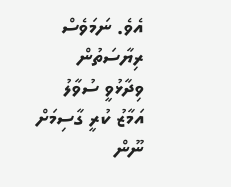އެވެ. ނަމަވެސް ރިޔާސަތުން ވިދާޅުވީ ސުވާލު އަމާޒު ކުރީ ގާސިމަށް ނޫން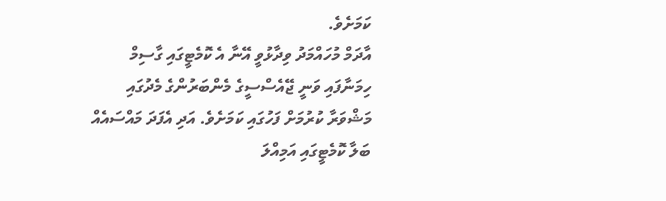ކަމަށެވެ.
އާދަމް މުހައްމަދު ވިދާޅުވީ އޭނާ އެ ކޮމެޓީގައި ގާސިމް ހިމަނާފައި ވަނީ ޖޭއެސްސީގެ މެންބަރުންގެ މެދުގައި މަޝްވަރާ ކުރުމަށް ފަހުގައި ކަމަށެވެ. އަދި އެފަދަ މައްސައެއް ބަލާ ކޮމެޓީގައި އަމިއްލަ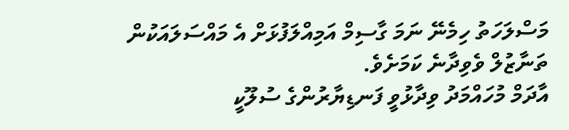މަސްލަހަތު ހިމެނޭ ނަމަ ގާސިމް އަމިއްލަފުޅަށް އެ މައްސަލައަކުން ތަނާޒުލް ވެވިދާނެ ކަމަށެވެ.
އާދަމް މުހައްމަދު ވިދާޅުވީ ފަނޑިޔާރުންގެ ސުލޫކީ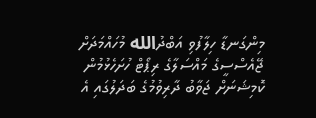މިންގަނޑާ ހިލާފުވި އަބްދުالله މުހައްމަދަށް ޖޭއެސްސީގެ މައްސަލާގެ ރިޕޯޓް ހުށަހެޅުމުން ކޮމިޝަނަށް ޖަވާބު ދާރިވުމުގެ ބަދަލުގައި އެ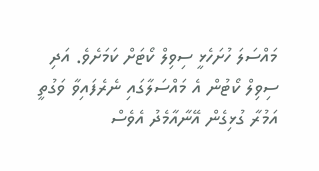މައްސަލަ ހުށަހެޅީ ސިވިލް ކޯޓަށް ކަމަށެވެ. އަދި ސިވިލް ކޯޓުން އެ މައްސަލާގައި ނެރެފައިވާ ވަގުތީ އަމުރާ ގުޅިގެން އޭނާއާމެދު އެވެސް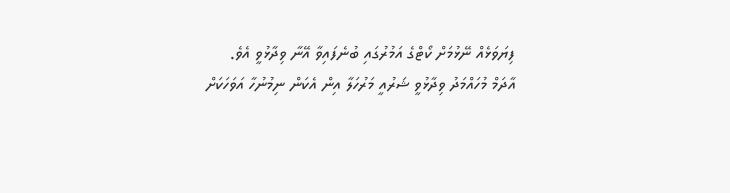ފިޔަވަޅެއް ނޭޅުމަށް ކޯޓްގެ އަމުރުގައި ބުނެފައިވާ އޭނާ ވިދާޅުވީ އެވެ.
އާދަމް މުހައްމަދު ވިދާޅުވީ ޝަރުއީ މަރުހަލާ އިން އެކަން ނިމުނުހާ އަވަހަކަށް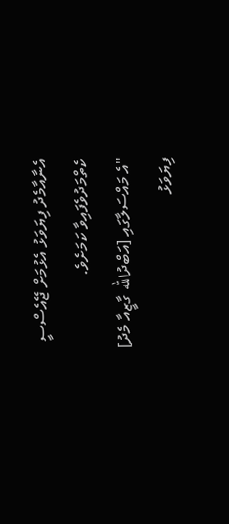އެނާއާމެދު ފިޔަވަޅު އެޅުމަށް ޖޭއެސްސީ ކެތްމަދުވެފައިވާ ކަމަށެވެ.
"އެ މައްސަލާގައި [އަބްދުالله ގާޒީއާ މެދު] ފިޔަވަޅު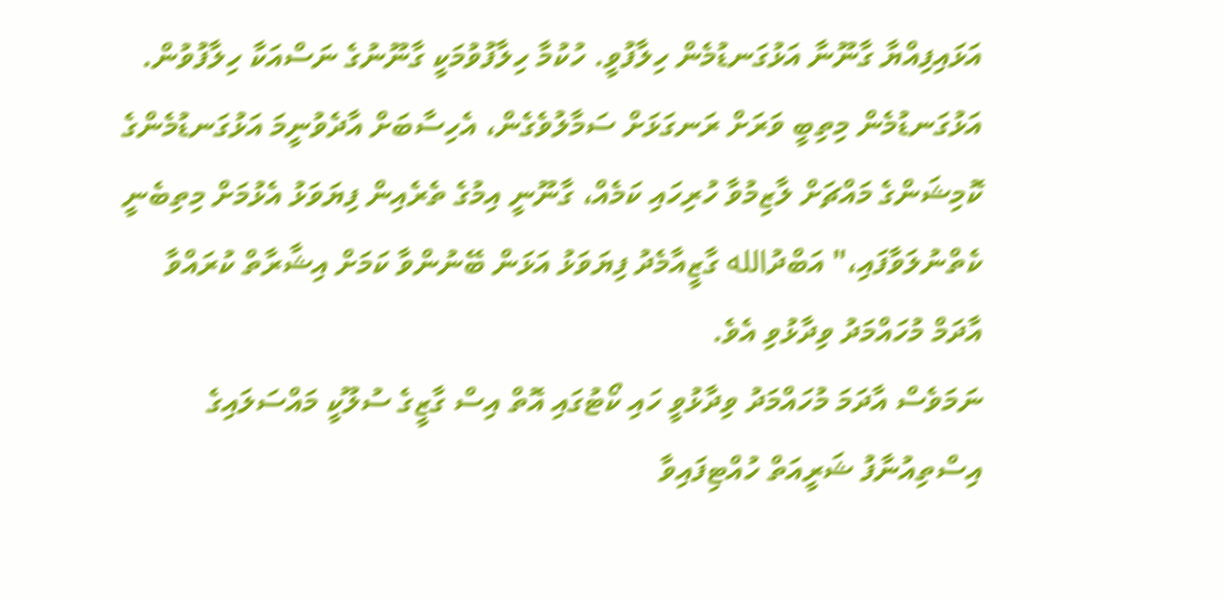އަޅައިފިއްޔާ ގާނޫނާ އަޅުގަނޑުމެން ހިލާފުވީ. ހުކުމާ ހިލާފުވުމަކީ ގާނޫނުގެ ނަސްއަކާ ހިލާފުވުން. އަޅުގަނޑުމެން މިތިބީ ވަރަށް ރަނގަޅަށް ސަމާލުވެގެން، އެހިސާބަށް އާދެވުނީމަ އަޅުގަނޑުމެންގެ ކޮމިޝަންގެ މައްޗަށް ލާޒިމުވާ ހުރިހައި ކަމެއް، ގާނޫނީ އިމުގެ ތެރެއިން ފިޔަވަޅު އެޅުމަށް މިތިބެނީ ކެތްނުލަވާފައި،" އަބްދުالله ގާޒީއާމެދު ފިޔަވަޅު އަޅަން ބޭނުންވާ ކަމަށް އިޝާރާތް ކުރައްވާ އާދަމް މުހައްމަދު ވިދާޅުވި އެވެ.
ނަމަވެސް އާދަމަ މުހައްމަދު ވިދާޅުވީ ހައި ކޯޓުގައި އޮތް އިސް ގާޒީގެ ސުލޫކީ މައްސަލައިގެ އިސްތިއުނާފު ޝަރީއަތް ހުއްޓިފައިވާ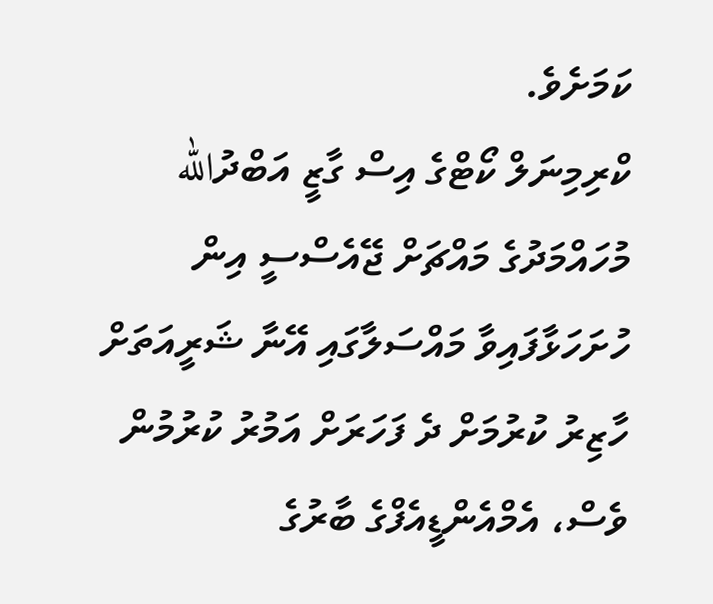ކަމަށެވެ.
ކްރިމިނަލް ކޯޓްގެ އިސް ގާޒީ އަބްދުالله މުހައްމަދުގެ މައްޗަށް ޖޭއެސްސީ އިން ހުށަހަޅާފައިވާ މައްސަލާގައި އޭނާ ޝަރީއަތަށް ހާޒިރު ކުރުމަށް ދެ ފަހަރަށް އަމުރު ކުރުމުން ވެސް، އެމްއެންޑީއެފްގެ ބާރުގެ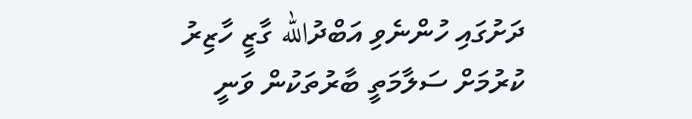ދަށުގައި ހުންނެވި އަބްދުالله ގާޒީ ހާޒިރު ކުރުމަށް ސަލާމަތީ ބާރުތަކުން ވަނީ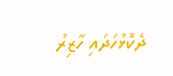ދެކޮޅުހަދައި ހާޒިރު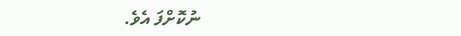ނުކޮށްފަ އެވެ.